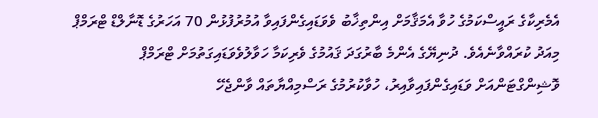އެމެރިކާގެ ރައީސްކަމުގެ ހުވާ އެމަޤާމަށް އިންތިޚާބު ވެވަޑައިގެންފައިވާ އުމުރުފުޅުން 70 އަހަރުގެ ޑޮނާލްޑް ޓްރަމްޕް މިއަދު ކުރައްވާނެއެވެ. ދުނިޔޭގެ އެންމެ ބާރުގަދަ ޤައުމުގެ ވެރިކަމާ ހަވާލުވެވަޑައިގަތުމަށް ޓްރަމްޕް ވޮޝިންގްޓަންއަށް ވަޑައިގެންފައިވާއިރު، ހުވާކުރުމުގެ ރަސްމިއްޔާތައް ވާންޖެހޭ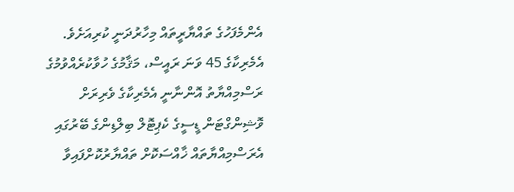އެންމެފަހުގެ ތައްޔާރީތައް މިހާރުދަނީ ކުރިއަށެވެ.
އެމެރިކާގެ 45 ވަނަ ރައީސް، މަޤާމުގެ ހުވާކުރެއްވުމުގެ ރަސްމިއްޔާތު އޮންނާނީ އެމެރިކާގެ ވެރިރަށް ވޮޝިންގްޓަން ޑީސީގެ ކެޕިޓޮލް ބިލްޑިންގެ ބޭރުގައި އެރަސްމިއްޔާތައް ޚާއްސަކޮށް ތައްޔާރުކޮށްފައިވާ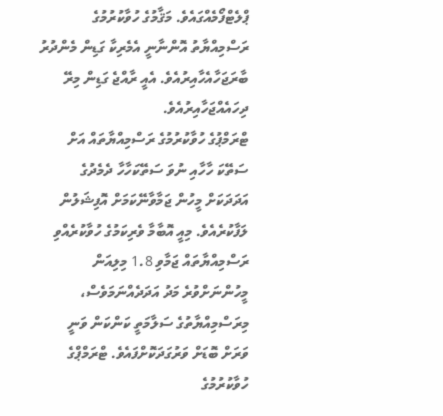ޕްލެޓްފޯމެއްގައެވެ. މަޤާމުގެ ހުވާކުރުމުގެ ރަސްމިއްޔާތު އޮންނާނީ އެމެރިކާ ގަޑިން މެންދުރު ބާރަޖަހާއެހާއިރުއެވެ. އެއީ ރާއްޖެ ގަޑިން މިރޭ ދިހައެއްޖަހާއިރުއެވެ.
ޓްރަމްޕުގެ ހުވާކުރުމުގެ ރަސްމިއްޔާތައް އަށް ސަތޭކަ ހާހާއި ނުވަ ސަތޭކަހާހާ ދެމެދުގެ އަދަދަކަށް މީހުން ޖަމާވާނޭކަމަށް އޮފިޝަލުން ލަފާކުރެއެވެ. މިއީ އޮބާމާ ވެރިކަމުގެ ހުވާކުރެއްވި ރަސްމިއްޔާތައް ޖަމާވި 1.8 މިލިއަން މީހުންނަށްވުރެ މަދު އަދަދެއްނަމަވެސް، މިރަސްމިއްޔާތުގެ ސަލާމަތީ ކަންކަން ވަނީ ވަރަށް ބޮޑަށް ވަރުގަދަކޮށްފައެވެ. ޓްރަމްޕްގެ ހުވާކުރުމުގެ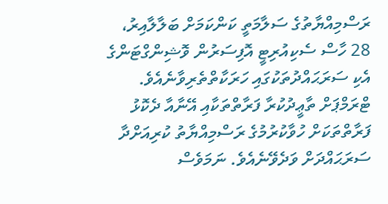ރަސްމިއްޔާތުގެ ސަލާމަތީ ކަންކަމަށް ބަލާލާއިރު، 28 ހާސް ސެކިއުރިޓީ އޮފިސަރުން ވޮޝިންގްޓަންގެ އެކި ސަރަޙައްދުތަކުގައި ހަރަކާތްތެރިވާނެއެވެ.
ޓްރަމްޕަށް ތާޢީދުކުރާ ފަރާތްތަކާއި އޭނާއާ ދެކޮޅު ފަރާތްތަކަށް ހުވާކުރުމުގެ ރަސްމިއްޔާތު ކުރިއަށްދާ ސަރަޙައްދަށް ވަދެވޭނެއެވެ. ނަމަވެސް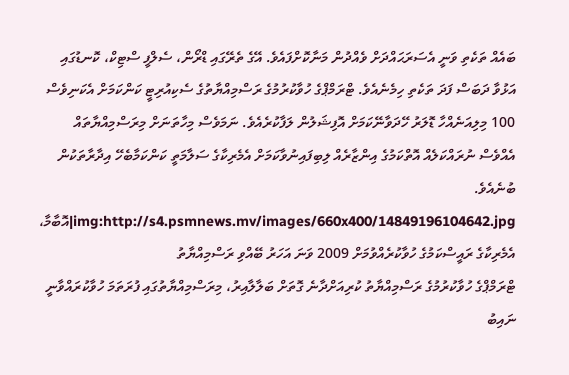ބައެއް ތަކެތި ވަނީ އެސަރަޙައްދަށް ވެއްދުން މަނާކޮށްފައެވެ. އޭގެ ތެރޭގައި ޑްރޯން، ސެލްފީ ސްޓިކް، ކޮނޑުގައި އަޅުވާ ދަބަސް ފަދަ ތަކެތި ހިމެނެއެވެ. ޓްރަމްޕްގެ ހުވާކުރުމުގެ ރަސްމިއްޔާތުގެ ސެކިއުރިޓީ ކަންކަމަށް އެކަނިވެސް 100 މިލިއަނެއްހާ ޑޮލަރު ހޭދަވާނޭކަމަށް އޮފިޝަލުން ލަފާކުރެއެވެ. ނަމަވެސް މިހާތަނަށް މިރަސްމިއްޔާތައް އެއްވެސް ނުރައްކަލެއް އޮތްކަމުގެ އިންޒާރެއް ލިބިފައިނުވާކަމަށް އެމެރިކާގެ ސަލާމަތީ ކަންކަމާބެހޭ އިދާރާތަކުން ބުނެއެވެ.
img:http://s4.psmnews.mv/images/660x400/14849196104642.jpg|އޮބާމާ، އެމެރިކާގެ ރައީސްކަމުގެ ހުވާކުރެއްވުމަށް 2009 ވަނަ އަހަރު ބޭއްވި ރަސްމިއްޔާތު
ޓްރަމްޕްގެ ހުވާކުރުމުގެ ރަސްމިއްޔާތު ކުރިއަށްދާނެ ގޮތަށް ބަލާލާއިރު، މިރަސްމިއްޔާތުގައި ފުރަތަމަ ހުވާކުރައްވާނީ ނައިބު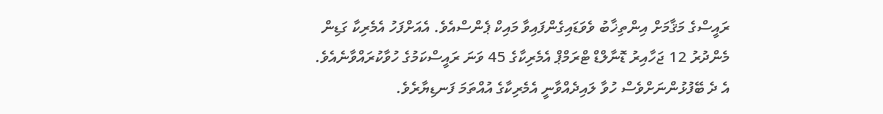ރައީސްގެ މަޤާމަށް އިންތިޚާބު ވެވަޑައިގެންފައިވާ މައިކް ޕެންސްއެވެ. އެއަށްފަހު އެމެރިކާ ގަޑިން މެންދުރު 12 ޖަހާއިރު ޑޮނާލްޑް ޓްރަމްޕް އެމެރިކާގެ 45 ވަނަ ރައީސްކަމުގެ ހުވާކުރައްވާނެއެވެ. އެ ދެ ބޭފުޅުންނަށްވެސް ހުވާ ލައިދެއްވާނީ އެމެރިކާގެ އުއްތަމަ ފަނޑިޔާރެވެ.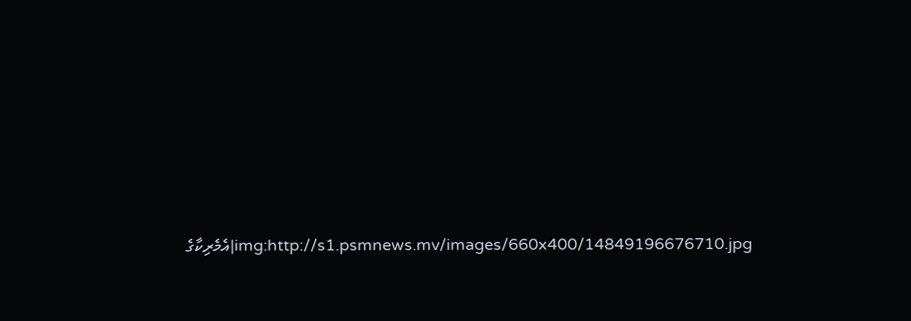img:http://s1.psmnews.mv/images/660x400/14849196676710.jpg|އެމެރިކާގެ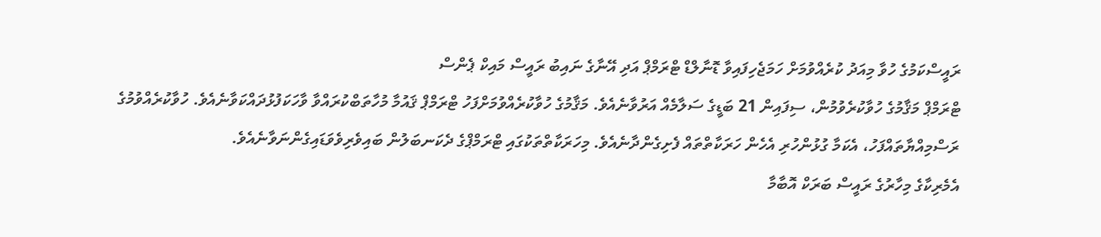ރައީސްކަމުގެ ހުވާ މިއަދު ކުރެއްވުމަށް ހަމަޖެހިފައިވާ ޑޮނާލްޑް ޓްރަމްޕް އަދި އޭނާގެ ނައިބު ރައީސް މައިކް ޕެންސް
ޓްރަމްޕް މަޤާމުގެ ހުވާކުރެވުމުން، ސިފައިން 21 ބަޑީގެ ސަލާމެއް އަރުވާނެއެވެ. މަޤާމުގެ ހުވާކުރެއްވުމަށްފަހު ޓްރަމްޕް ޤައުމާ މުހާތަބްކުރައްވާ ވާހަކަފުޅުދައްކަވާނެއެވެ. ހުވާކުރެއްވުމުގެ ރަސްމިއްޔާތައްފަހު، އެކަމާ ގުޅުންހުރި އެހެން ހަރަކާތްތައް ފެށިގެންދާނެއެވެ. މިހަރަކާތްތަކުގައި ޓްރަމްޕްގެ ދެކަނބަލުން ބައިވެރިވެވަޑައިގެންނަވާނެއެވެ.
އެމެރިކާގެ މިހާރުގެ ރައީސް ބަރަކް އޮބާމާ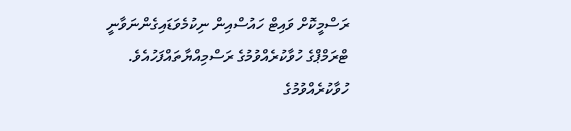ރަސްމީކޮށް ވައިޓް ހައުސްއިން ނިކުމެވަޑައިގެންނަވާނީ ޓްރަމްޕްގެ ހުވާކުރެއްވުމުގެ ރަސްމިއްޔާތައްފަހުއެވެ. ހުވާކުރެއްވުމުގެ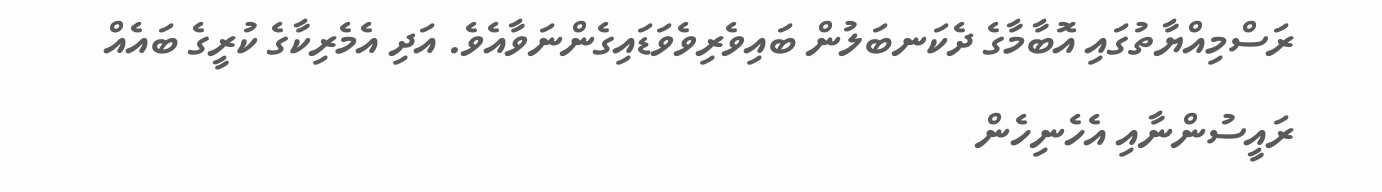ރަސްމިއްޔާތުގައި އޮބާމާގެ ދެކަނބަލުން ބައިވެރިވެވަޑައިގެންނަވާއެވެ. އަދި އެމެރިކާގެ ކުރީގެ ބައެއް ރައީސުންނާއި އެހެނިހެން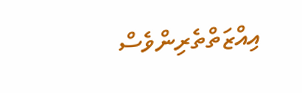އިއްޒަތްތެރިންވެސް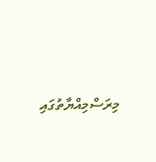މިރަސްމިއްޔާތުގައި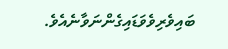ބައިވެރިވެވަޑައިގެންނަވާނެއެވެ.